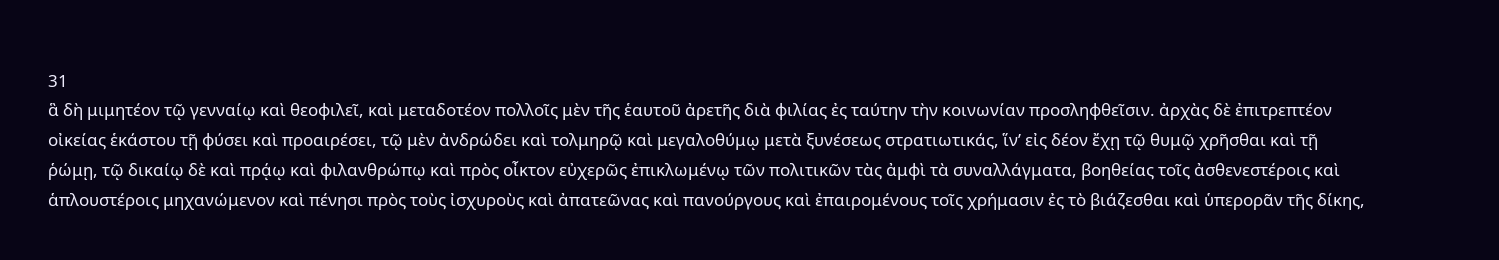31
ἃ δὴ μιμητέον τῷ γενναίῳ καὶ θεοφιλεῖ, καὶ μεταδοτέον πολλοῖς μὲν τῆς ἑαυτοῦ ἀρετῆς διὰ φιλίας ἐς ταύτην τὴν κοινωνίαν προσληφθεῖσιν. ἀρχὰς δὲ ἐπιτρεπτέον οἰκείας ἑκάστου τῇ φύσει καὶ προαιρέσει, τῷ μὲν ἀνδρώδει καὶ τολμηρῷ καὶ μεγαλοθύμῳ μετὰ ξυνέσεως στρατιωτικάς, ἵν’ εἰς δέον ἔχῃ τῷ θυμῷ χρῆσθαι καὶ τῇ ῥώμῃ, τῷ δικαίῳ δὲ καὶ πρᾴῳ καὶ φιλανθρώπῳ καὶ πρὸς οἶκτον εὐχερῶς ἐπικλωμένῳ τῶν πολιτικῶν τὰς ἀμφὶ τὰ συναλλάγματα, βοηθείας τοῖς ἀσθενεστέροις καὶ ἁπλουστέροις μηχανώμενον καὶ πένησι πρὸς τοὺς ἰσχυροὺς καὶ ἀπατεῶνας καὶ πανούργους καὶ ἐπαιρομένους τοῖς χρήμασιν ἐς τὸ βιάζεσθαι καὶ ὑπερορᾶν τῆς δίκης,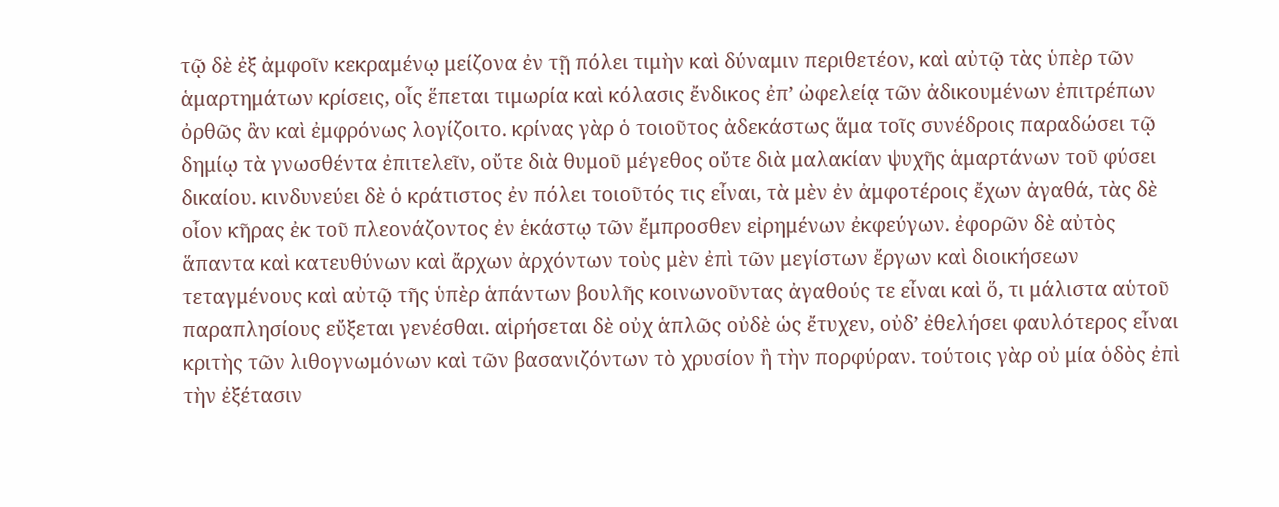τῷ δὲ ἐξ ἀμφοῖν κεκραμένῳ μείζονα ἐν τῇ πόλει τιμὴν καὶ δύναμιν περιθετέον, καὶ αὐτῷ τὰς ὑπὲρ τῶν ἁμαρτημάτων κρίσεις, οἷς ἕπεται τιμωρία καὶ κόλασις ἔνδικος ἐπ’ ὠφελείᾳ τῶν ἀδικουμένων ἐπιτρέπων ὀρθῶς ἂν καὶ ἐμφρόνως λογίζοιτο. κρίνας γὰρ ὁ τοιοῦτος ἀδεκάστως ἅμα τοῖς συνέδροις παραδώσει τῷ δημίῳ τὰ γνωσθέντα ἐπιτελεῖν, οὔτε διὰ θυμοῦ μέγεθος οὔτε διὰ μαλακίαν ψυχῆς ἁμαρτάνων τοῦ φύσει δικαίου. κινδυνεύει δὲ ὁ κράτιστος ἐν πόλει τοιοῦτός τις εἶναι, τὰ μὲν ἐν ἀμφοτέροις ἔχων ἀγαθά, τὰς δὲ οἷον κῆρας ἐκ τοῦ πλεονάζοντος ἐν ἑκάστῳ τῶν ἔμπροσθεν εἰρημένων ἐκφεύγων. ἐφορῶν δὲ αὐτὸς ἅπαντα καὶ κατευθύνων καὶ ἄρχων ἀρχόντων τοὺς μὲν ἐπὶ τῶν μεγίστων ἔργων καὶ διοικήσεων τεταγμένους καὶ αὐτῷ τῆς ὑπὲρ ἁπάντων βουλῆς κοινωνοῦντας ἀγαθούς τε εἶναι καὶ ὅ, τι μάλιστα αὑτοῦ παραπλησίους εὔξεται γενέσθαι. αἱρήσεται δὲ οὐχ ἁπλῶς οὐδὲ ὡς ἔτυχεν, οὐδ’ ἐθελήσει φαυλότερος εἶναι κριτὴς τῶν λιθογνωμόνων καὶ τῶν βασανιζόντων τὸ χρυσίον ἢ τὴν πορφύραν. τούτοις γὰρ οὐ μία ὁδὸς ἐπὶ τὴν ἐξέτασιν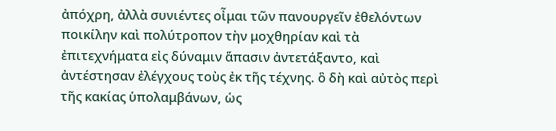ἀπόχρη, ἀλλὰ συνιέντες οἶμαι τῶν πανουργεῖν ἐθελόντων ποικίλην καὶ πολύτροπον τὴν μοχθηρίαν καὶ τὰ ἐπιτεχνήματα εἰς δύναμιν ἅπασιν ἀντετάξαντο, καὶ ἀντέστησαν ἐλέγχους τοὺς ἐκ τῆς τέχνης. ὃ δὴ καὶ αὐτὸς περὶ τῆς κακίας ὑπολαμβάνων, ὡς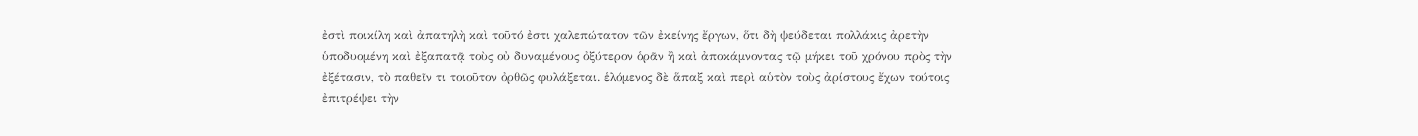ἐστὶ ποικίλη καὶ ἀπατηλὴ καὶ τοῦτό ἐστι χαλεπώτατον τῶν ἐκείνης ἔργων, ὅτι δὴ ψεύδεται πολλάκις ἀρετὴν ὑποδυομένη καὶ ἐξαπατᾷ τοὺς οὐ δυναμένους ὀξύτερον ὁρᾶν ἢ καὶ ἀποκάμνοντας τῷ μήκει τοῦ χρόνου πρὸς τὴν ἐξέτασιν, τὸ παθεῖν τι τοιοῦτον ὀρθῶς φυλάξεται. ἑλόμενος δὲ ἅπαξ καὶ περὶ αὑτὸν τοὺς ἀρίστους ἔχων τούτοις ἐπιτρέψει τὴν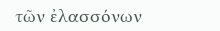τῶν ἐλασσόνων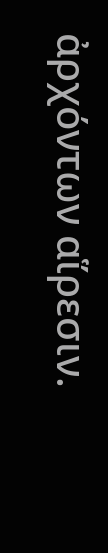ἀρχόντων αἵρεσιν.